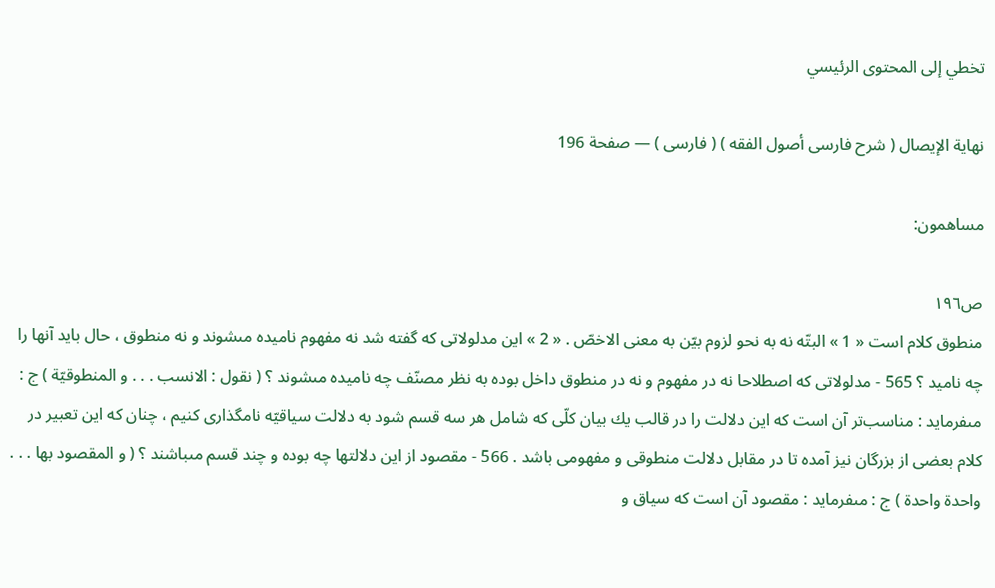تخطي إلى المحتوى الرئيسي

نهاية الإيصال ( شرح فارسى أصول الفقه ) ( فارسى ) — صفحة 196

مساهمون:

ص١٩٦
منطوق كلام است « 1 » البتّه نه به نحو لزوم بيّن به معنى الاخصّ . « 2 » اين مدلولاتى كه گفته شد نه مفهوم ناميده مىشوند و نه منطوق ، حال بايد آنها را چه ناميد ؟ 565 - مدلولاتى كه اصطلاحا نه در مفهوم و نه در منطوق داخل بوده به نظر مصنّف چه ناميده مىشوند ؟ ( نقول : الانسب . . . و المنطوقيّة ) ج : مىفرمايد : مناسب‌تر آن است كه اين دلالت را در قالب يك بيان كلّى كه شامل هر سه قسم شود به دلالت سياقيّه نامگذارى كنيم ، چنان كه اين تعبير در كلام بعضى از بزرگان نيز آمده تا در مقابل دلالت منطوقى و مفهومى باشد . 566 - مقصود از اين دلالتها چه بوده و چند قسم مىباشند ؟ ( و المقصود بها . . . واحدة واحدة ) ج : مىفرمايد : مقصود آن است كه سياق و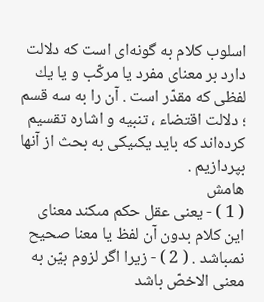اسلوب كلام به گونه‌اى است كه دلالت دارد بر معناى مفرد يا مركّب و يا يك لفظى كه مقدّر است . آن را به سه قسم ؛ دلالت اقتضاء ، تنبيه و اشاره تقسيم كرده‌اند كه بايد يكىيكى به بحث از آنها بپردازيم .
هامش
( 1 ) - يعنى عقل حكم مىكند معناى اين كلام بدون آن لفظ يا معنا صحيح نمىباشد . ( 2 ) - زيرا اگر لزوم بيّن به معنى الاخصّ باشد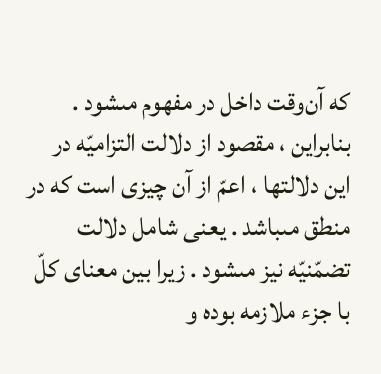كه آن‌وقت داخل در مفهوم مىشود . بنابراين ، مقصود از دلالت التزاميّه در اين دلالتها ، اعمّ از آن چيزى است كه در منطق مىباشد . يعنى شامل دلالت تضمّنيّه نيز مىشود . زيرا بين معناى كلّ با جزء ملازمه بوده و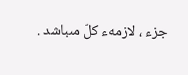جزء ، لازمهء كلّ مىباشد .